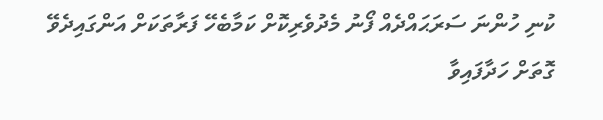ކުނި ހުންނަ ސަރަޙައްދެއް ފޯނު މެދުވެރިކޮށް ކަމާބެހޭ ފަރާތަކަށް އަންގައިދެވޭ ގޮތަށް ހަދާފައިވާ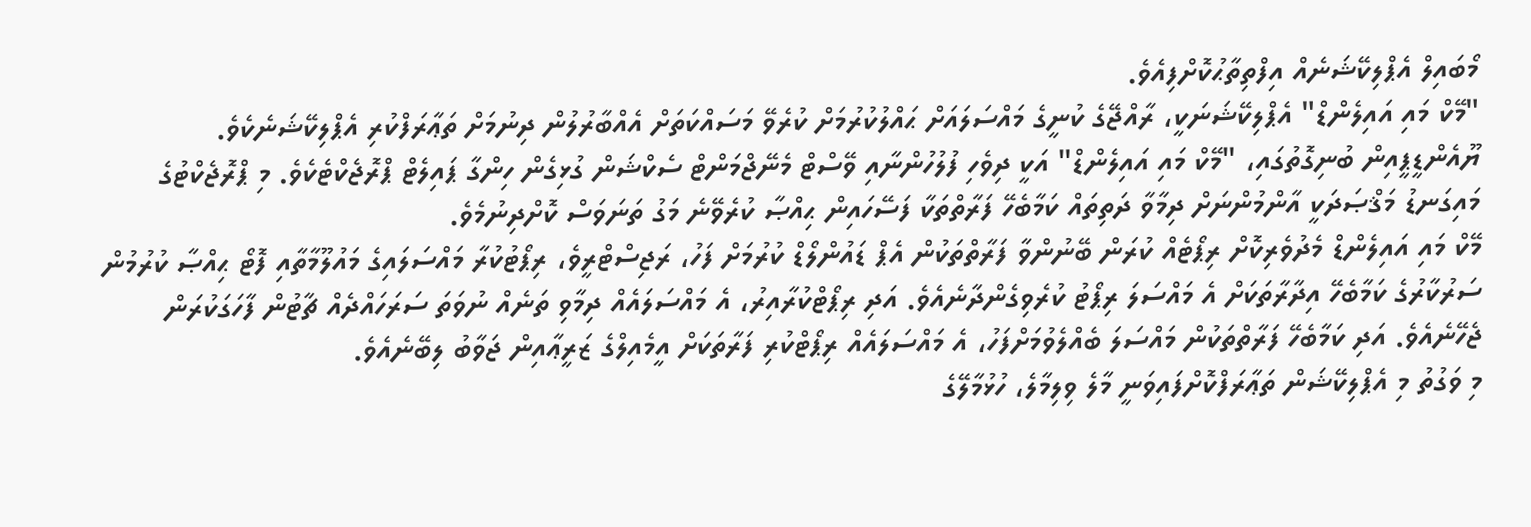މޯބައިލް އެޕްލިކޭޝަނެއް އިފްތިތާޙުކޮށްފިއެވެ.
"މޭކް މައި އައިލެންޑް" އެޕްލިކޭޝަނަކީ، ރާއްޖޭގެ ކުނީގެ މައްސަލައަށް ޙައްލުކުރުމަށް ކުރެވޭ މަސައްކަތަށް އެއްބާރުލުން ދިނުމަށް ތަޢާރަފްކުރި އެޕްލިކޭޝަނެކެވެ.
ޔޫއެންޑީޕީއިން ބުނިގޮތުގައި، "މޭކް މައި އައިލެންޑް" އަކީ ދިވެހި ފުލުހުންނާއި ވޭސްޓް މެނޭޖްމަންޓް ސެކްޝަން ގުޅިގެން ހިންގާ ޕައިލެޓް ޕްރޮޖެކްޓެކެވެ. މި ޕްރޮޖެކްޓުގެ މައިގަނޑު މަޤްޞަދަކީ އާންމުންނަށް ދިމާވާ ދަތިތައް ކަމާބެހޭ ފަރާތްތަކާ ފަސޭހައިން ޙިއްޞާ ކުރެވޭނެ މަގު ތަނަވަސް ކޮށްދިނުމެވެ.
މޭކް މައި އައިލެންޑް މެދުވެރިކޮށް ރިޕޯޓެއް ކުރަން ބޭނުންވާ ފަރާތްތަކުން އެޕް ޑައުންލޯޑް ކުރުމަށް ފަހު، ރަޖިސްޓްރީވެ، ރިޕޯޓުކުރާ މައްސަލައިގެ މައުލޫމާތާއި ފޮޓޯ ޙިއްޞާ ކުރުމުން ސަރުކާރުގެ ކަމާބެހޭ އިދާރާތަކަށް އެ މައްސަލަ ރިޕޯޓު ކުރެވިގެންދާނެއެވެ. އަދި ރިޕޯޓްކުރާއިރު، އެ މައްސަލައެއް ދިމާވި ތަނެއް ނުވަތަ ސަރަހައްދެއް ޗާޓުން ފާހަގަކުރަން ޖެހޭނެއެވެ. އަދި ކަމާބެހޭ ފަރާތްތަކުން މައްސަލަ ބެއްލެވުމަށްފަހު، އެ މައްސަލައެއް ރިޕޯޓްކުރި ފަރާތަކަށް އީމެއިލްގެ ޒަރީޢާއިން ޖަވާބު ލިބޭނެއެވެ.
މި ވަގުތު މި އެޕްލިކޭޝަން ތަޢާރަފްކޮށްފައިވަނީ މާލެ ވިލިމާލެ، ހުޅުމާލޭގެ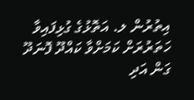އިތުރުން ލ. އަތޮޅުގެ ގުޅިފައިވާ ހަތަރުރަށް ކަމަށްވާ ކައްދޫ ފޮނަދޫ ގަން އަދި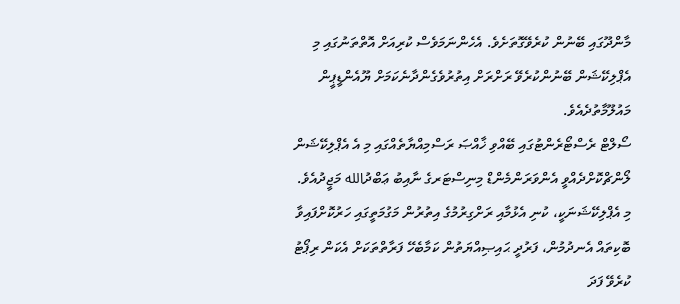މާންދޫގައި ބޭނުން ކުރެވޭގޮތަށެވެ. އެހެންނަމަވެސް ކުރިއަށް އޮތްތަނުގައި މި އެޕްލިކޭޝަން ބޭނުންކުރެވޭ ރަށްރަށް އިތުރުވެގެންދާނެކަމަށް ޔޫއެންޑީޕީން މައުލޫމާތުދެއެވެ.
ސޯލްޓް ރެސްޓޯރެންޓުގައި ބޭއްވި ޚާއްޞަ ރަސްމިއްޔާތެއްގައި މި އެ އެޕްލިކޭޝަން ލޯންޗްކޮށްދެއްވީ އެންވަރަންމެންޑް މިނިސްޓަރގެ ނާއިބު ޢަބްދުالله މަޖީދުއެވެ.
މި އެޕްލިކޭޝަނަކީ، ކުނި އެޅުމާއި ރަށްގިރުމުގެ އިތުރުން މަގުމަތީގައި ހަރުކޮށްފައިވާ ބޮކިތައް އެނދުމުން، ފަރުދީ ޙައިޞިއްޔަތުން ކަމާބެހޭ ފަރާތްތަކަށް އެކަން ރިޕޯޓު ކުރެވޭ ފަދަ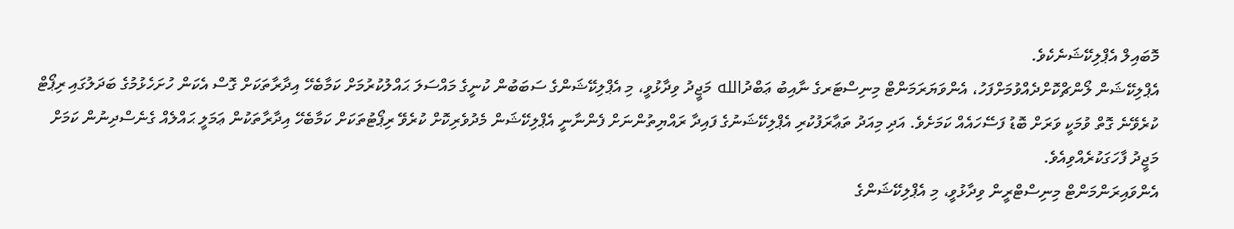މޮބައިލް އެޕްލިކޭޝަނެކެވެ.
އެޕްލިކޭޝަން ލޯންޗްކޮށްދެއްވުމަށްފަހު، އެންވަޔަރަމަންޓް މިނިސްޓަރގެ ނާއިބު ޢަބްދުالله މަޖީދު ވިދާޅުވީ، މި އެޕްލިކޭޝަންގެ ސަބަބުން ކުނީގެ މައްސަލަ ޙައްލުކުރުމަށް ކަމާބެހޭ އިދާރާތަކަށް ގޮސް އެކަން ހުށަހެޅުމުގެ ބަދަލުގައި ރިޕޯޓް ކުރެވޭނެ ގޮތް ވުމަކީ ވަރަށް ބޮޑު ފަސޭހައެއް ކަމަށެވެ. އަދި މިއަދު ތަޢާރަފުކުރި އެޕްލިކޭޝަނުގެ ފައިދާ ރައްޔިތުންނަށް ފެންނާނީ އެޕްލިކޭޝަން މެދުވެރިކޮށް ކުރެވޭ ރިޕޯޓުތަކަށް ކަމާބެހޭ އިދާރާތަކުން ޢަމަލީ ޙައްލެއް ގެނެސްދިނުން ކަމަށް މަޖީދު ފާހަގަކުރެއްވިއެވެ.
އެންވައިރަންމަންޓް މިނިސްޓްރީން ވިދާޅުވީ، މި އެޕްލިކޭޝަންގެ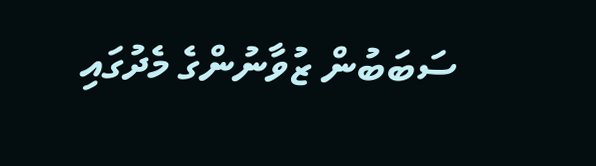ސަބަބުން ޒުވާނުންގެ މެދުގައި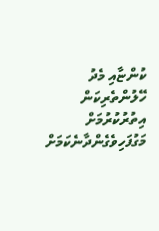ކުންޏާއި މެދު ހޭލުންތެރިކަން އިތުރުކުރުމަށް މަގުފަހިވެގެންދާނެކަމަށް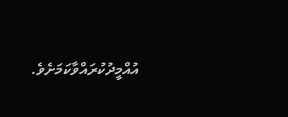އުއްމީދުކުރައްވާކަމަށެވެ.